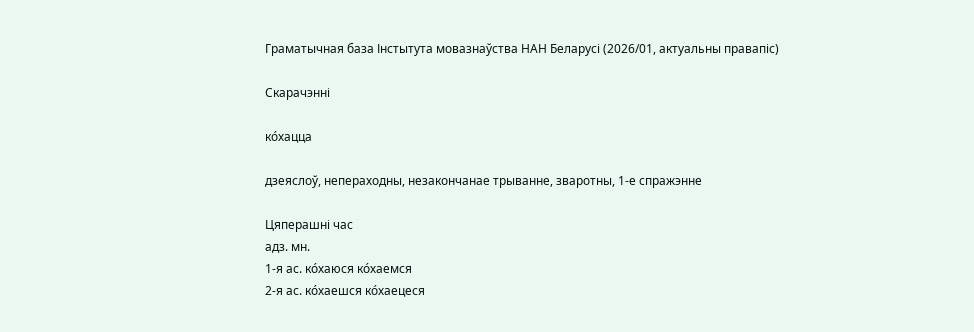Граматычная база Інстытута мовазнаўства НАН Беларусі (2026/01, актуальны правапіс)

Скарачэнні

ко́хацца

дзеяслоў, непераходны, незакончанае трыванне, зваротны, 1-е спражэнне

Цяперашні час
адз. мн.
1-я ас. ко́хаюся ко́хаемся
2-я ас. ко́хаешся ко́хаецеся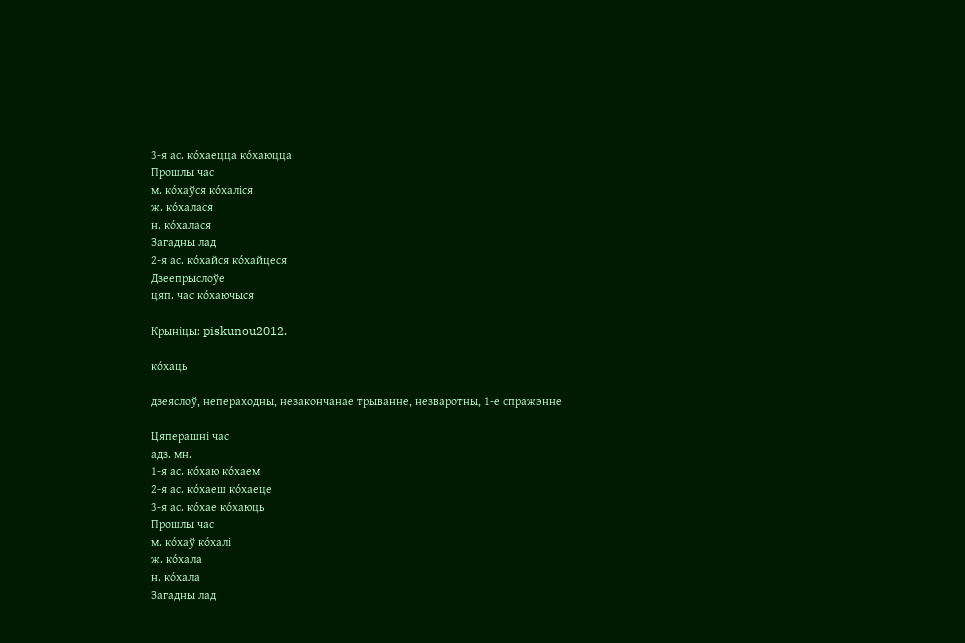3-я ас. ко́хаецца ко́хаюцца
Прошлы час
м. ко́хаўся ко́халіся
ж. ко́халася
н. ко́халася
Загадны лад
2-я ас. ко́хайся ко́хайцеся
Дзеепрыслоўе
цяп. час ко́хаючыся

Крыніцы: piskunou2012.

ко́хаць

дзеяслоў, непераходны, незакончанае трыванне, незваротны, 1-е спражэнне

Цяперашні час
адз. мн.
1-я ас. ко́хаю ко́хаем
2-я ас. ко́хаеш ко́хаеце
3-я ас. ко́хае ко́хаюць
Прошлы час
м. ко́хаў ко́халі
ж. ко́хала
н. ко́хала
Загадны лад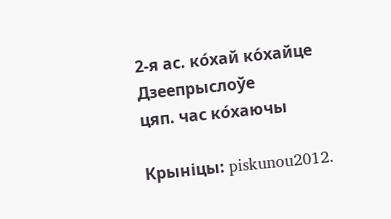2-я ас. ко́хай ко́хайце
Дзеепрыслоўе
цяп. час ко́хаючы

Крыніцы: piskunou2012.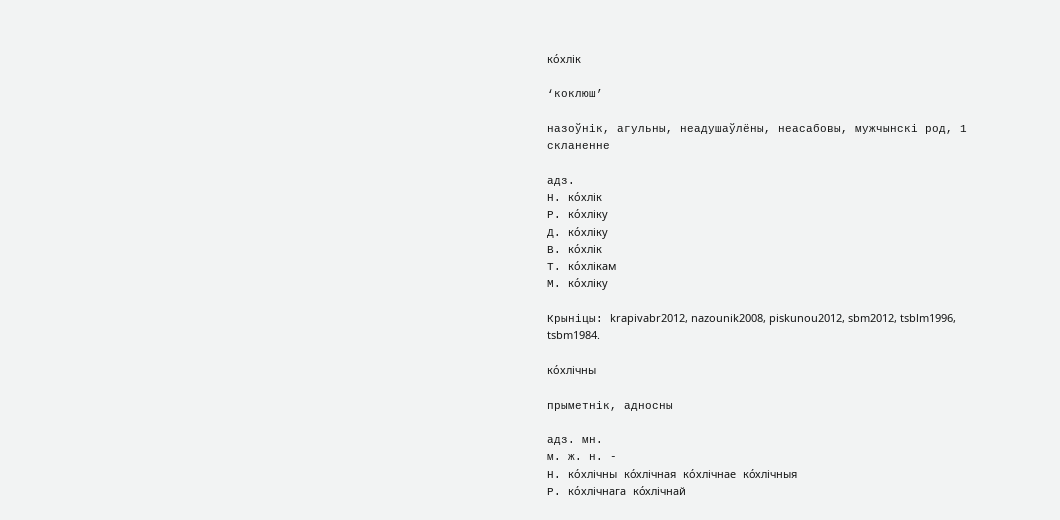ко́хлік

‘коклюш’

назоўнік, агульны, неадушаўлёны, неасабовы, мужчынскі род, 1 скланенне

адз.
Н. ко́хлік
Р. ко́хліку
Д. ко́хліку
В. ко́хлік
Т. ко́хлікам
М. ко́хліку

Крыніцы: krapivabr2012, nazounik2008, piskunou2012, sbm2012, tsblm1996, tsbm1984.

ко́хлічны

прыметнік, адносны

адз. мн.
м. ж. н. -
Н. ко́хлічны ко́хлічная ко́хлічнае ко́хлічныя
Р. ко́хлічнага ко́хлічнай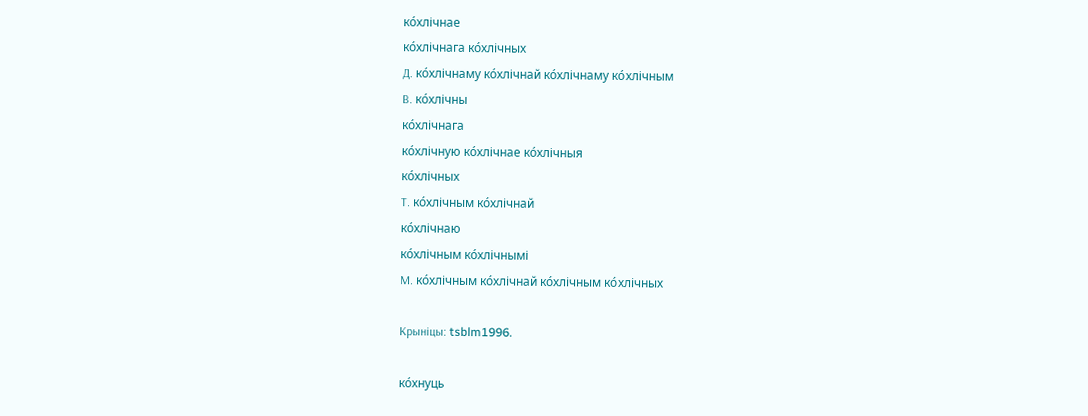ко́хлічнае
ко́хлічнага ко́хлічных
Д. ко́хлічнаму ко́хлічнай ко́хлічнаму ко́хлічным
В. ко́хлічны
ко́хлічнага
ко́хлічную ко́хлічнае ко́хлічныя
ко́хлічных
Т. ко́хлічным ко́хлічнай
ко́хлічнаю
ко́хлічным ко́хлічнымі
М. ко́хлічным ко́хлічнай ко́хлічным ко́хлічных

Крыніцы: tsblm1996.

ко́хнуць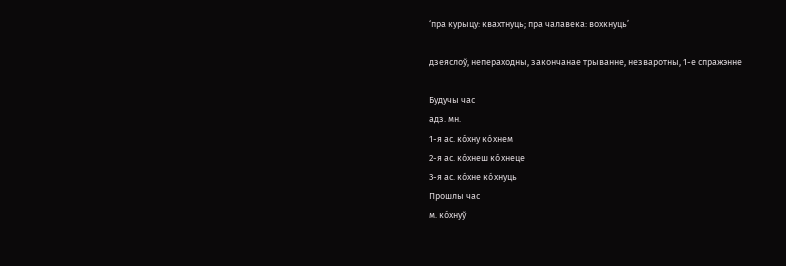‘пра курыцу: квахтнуць; пра чалавека: вохкнуць’

дзеяслоў, непераходны, закончанае трыванне, незваротны, 1-е спражэнне

Будучы час
адз. мн.
1-я ас. ко́хну ко́хнем
2-я ас. ко́хнеш ко́хнеце
3-я ас. ко́хне ко́хнуць
Прошлы час
м. ко́хнуў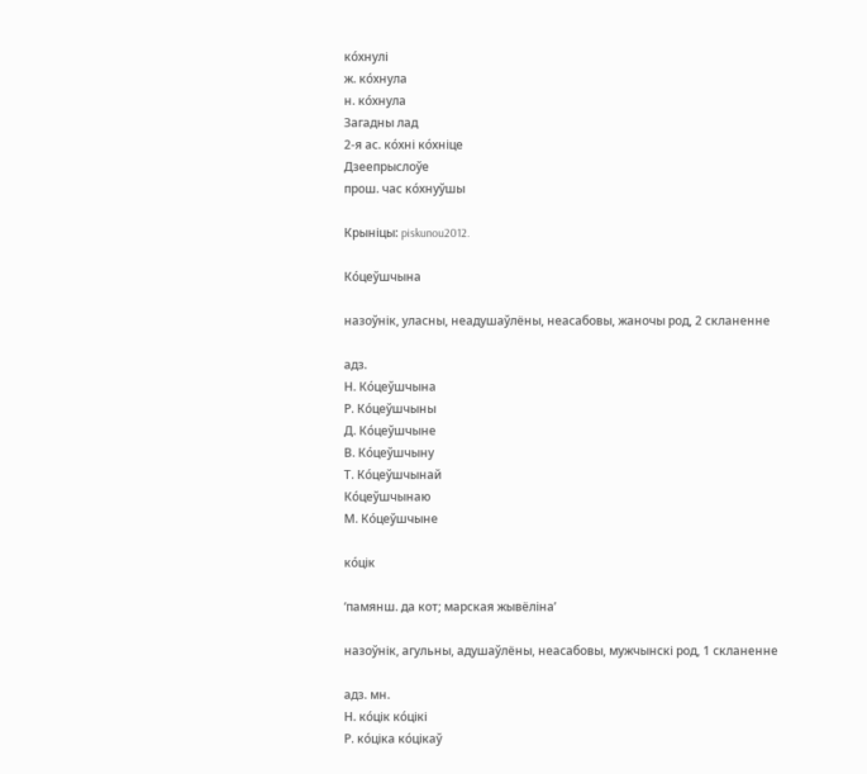ко́хнулі
ж. ко́хнула
н. ко́хнула
Загадны лад
2-я ас. ко́хні ко́хніце
Дзеепрыслоўе
прош. час ко́хнуўшы

Крыніцы: piskunou2012.

Ко́цеўшчына

назоўнік, уласны, неадушаўлёны, неасабовы, жаночы род, 2 скланенне

адз.
Н. Ко́цеўшчына
Р. Ко́цеўшчыны
Д. Ко́цеўшчыне
В. Ко́цеўшчыну
Т. Ко́цеўшчынай
Ко́цеўшчынаю
М. Ко́цеўшчыне

ко́цік

‘памянш. да кот; марская жывёліна’

назоўнік, агульны, адушаўлёны, неасабовы, мужчынскі род, 1 скланенне

адз. мн.
Н. ко́цік ко́цікі
Р. ко́ціка ко́цікаў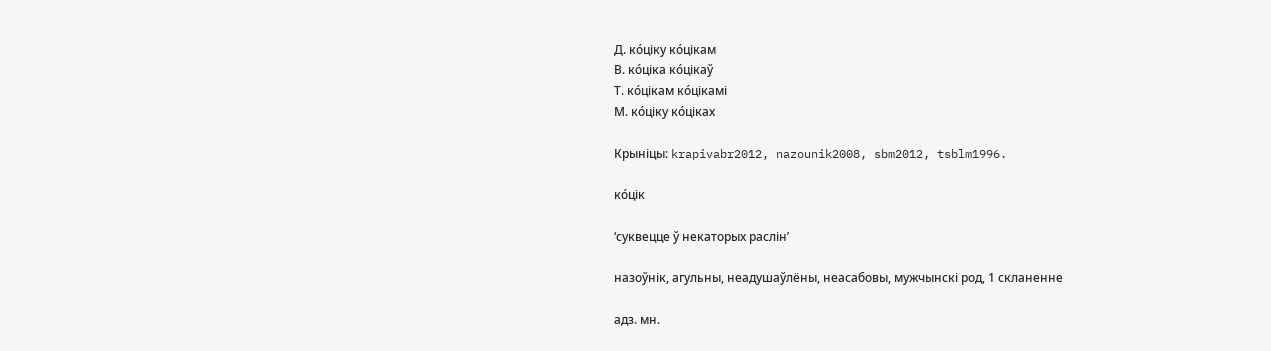Д. ко́ціку ко́цікам
В. ко́ціка ко́цікаў
Т. ко́цікам ко́цікамі
М. ко́ціку ко́ціках

Крыніцы: krapivabr2012, nazounik2008, sbm2012, tsblm1996.

ко́цік

‘суквецце ў некаторых раслін’

назоўнік, агульны, неадушаўлёны, неасабовы, мужчынскі род, 1 скланенне

адз. мн.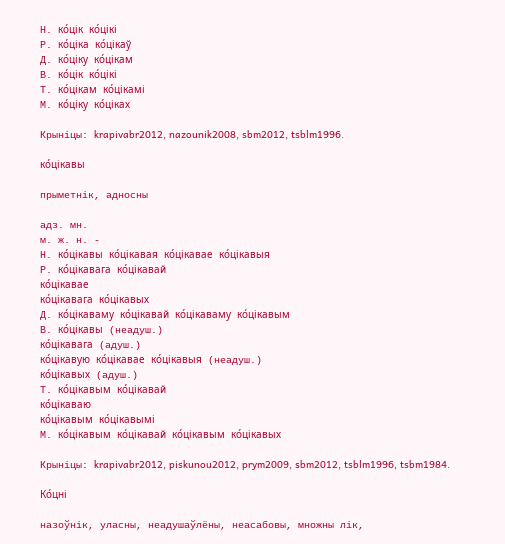Н. ко́цік ко́цікі
Р. ко́ціка ко́цікаў
Д. ко́ціку ко́цікам
В. ко́цік ко́цікі
Т. ко́цікам ко́цікамі
М. ко́ціку ко́ціках

Крыніцы: krapivabr2012, nazounik2008, sbm2012, tsblm1996.

ко́цікавы

прыметнік, адносны

адз. мн.
м. ж. н. -
Н. ко́цікавы ко́цікавая ко́цікавае ко́цікавыя
Р. ко́цікавага ко́цікавай
ко́цікавае
ко́цікавага ко́цікавых
Д. ко́цікаваму ко́цікавай ко́цікаваму ко́цікавым
В. ко́цікавы (неадуш.)
ко́цікавага (адуш.)
ко́цікавую ко́цікавае ко́цікавыя (неадуш.)
ко́цікавых (адуш.)
Т. ко́цікавым ко́цікавай
ко́цікаваю
ко́цікавым ко́цікавымі
М. ко́цікавым ко́цікавай ко́цікавым ко́цікавых

Крыніцы: krapivabr2012, piskunou2012, prym2009, sbm2012, tsblm1996, tsbm1984.

Ко́цні

назоўнік, уласны, неадушаўлёны, неасабовы, множны лік,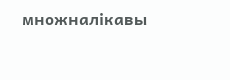множналікавы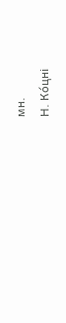мн.
Н. Ко́цні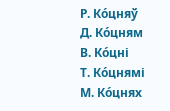Р. Ко́цняў
Д. Ко́цням
В. Ко́цні
Т. Ко́цнямі
М. Ко́цнях